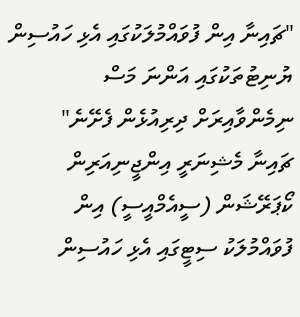"ޗައިނާ އިން ފުވައްމުލަކުގައި އެޅި ހައުސިން ޔުނިޓުތަކުގައި އަންނަ މަސް ނިމެންވާއިރަށް ދިރިއުޅެން ފެށޭނެ"
ޗައިނާ މެޝިނަރީ އިންޖީނިއަރިން ކޯޕަރޭޝަން (ސީއެމްއީސީ) އިން ފުވައްމުލަކު ސިޓީގައި އެޅި ހައުސިން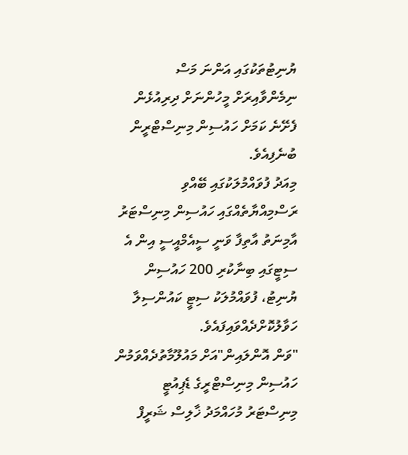ޔުނިޓުތަކުގައި އަންނަ މަސް ނިމެންވާއިރަށް މީހުންނަށް ދިރިއުޅެން ފެށޭނެ ކަމަށް ހައުސިން މިނިސްޓްރީން ބުނެފިއެވެ.
މިއަދު ފުވައްމުލަކުގައި ބޭއްވި ރަސްމިއްޔާތެއްގައި ހައުސިން މިނިސްޓަރު އާމިނަތު އާތިފާ ވަނީ ސީއެމްއީސީ އިން އެ ސިޓީގައި ބިނާކުރި 200 ހައުސިން ޔުނިޓު، ފުވައްމުލަކު ސިޓީ ކައުންސިލާ ހަވާލުކޮށްދެއްވައިފައެވެ.
"ވަން އޮންލައިން"އަށް މައުލޫމާތުދެއްވަމުން ހައުސިން މިނިސްޓްރީގެ ޑެޕިއުޓީ މިނިސްޓަރު މުހައްމަދު ޚާލިސް ޝަރީފް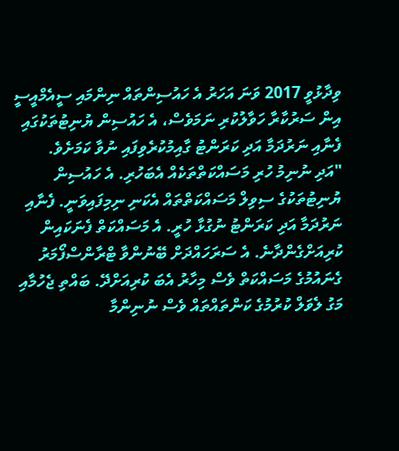ވިދާޅުވީ 2017 ވަނަ އަހަރު އެ ހައުސިންތައް ނިންމައި ސީއެމްއީސީ އިން ސަރުކާރާ ހަވާލުކުރި ނަމަވެސް، އެ ހައުސިން ޔުނިޓުތަކުގައި ފެނާއި ނަރުދަމާ އަދި ކަރަންޓު ގާއިމުކުރެވިފައި ނުވާ ކަމަށެވެ.
"އަދި ނުނިމު ހުރި މަސައްކަތްތަކެއް އެބަހުރި. އެ ހައުސިން ޔުނިޓުތަކުގެ ސިވިލް މަސައްކަތްތައް އެކަނި ނިމިފައިވަނީ. ފެނާއި ނަރުދަމާ އަދި ކަރަންޓު ނުގުޅާ ހުރީ. އެ މަސައްކަތް ފެނަކައިން ކުރިއަށްގެންދާނެ. އެ ސަރަހައްދަށް ބޭނުންވާ ޓްރާންސްފޯމަރު ގެނައުމުގެ މަސައްކަތް ވެސް މިހާރު އެބަ ކުރިއަށްދޭ. ބައްތި ޖެހުމާއި މަގު ލެވަލް ކުރުމުގެ ކަންތައްތައް ވެސް ނުނިންމާ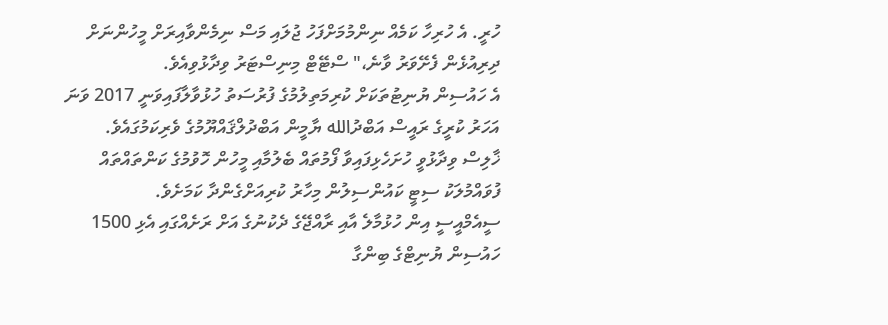ހުރީ. އެ ހުރިހާ ކަމެއް ނިންމުމަށްފަހު ޖުލައި މަސް ނިމެންވާއިރަށް މީހުންނަށް ދިރިއުޅެން ފެށޭވަރު ވާނެ،" ސްޓޭޓް މިނިސްޓަރު ވިދާޅުވިއެވެ.
އެ ހައުސިން ޔުނިޓުތަކަށް ކުރިމަތިލުމުގެ ފުރުސަތު ހުޅުވާލާފައިވަނީ 2017 ވަނަ އަހަރު ކުރީގެ ރައީސް އަބްދުالله ޔާމީން އަބްދުލްޤައްޔޫމުގެ ވެރިކަމުގައެވެ. ޚާލިސް ވިދާޅުވީ ހުށަހެޅިފައިވާ ފޯމުތައް ބެލުމާއި މީހުން ހޮވުމުގެ ކަންތައްތައް ފުވައްމުލަކު ސިޓީ ކައުންސިލުން މިހާރު ކުރިއަށްގެންދާ ކަމަށެވެ.
ސީއެމްއީސީ އިން ހުޅުމާލެ އާއި ރާއްޖޭގެ ދެކުނުގެ އަށް ރަށެއްގައި އެޅި 1500 ހައުސިން ޔުނިޓްގެ ބިންގާ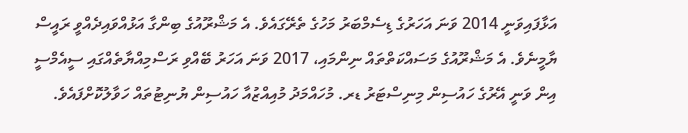އަޅާފައިވަނީ 2014 ވަނަ އަހަރުގެ ޑިސެމްބަރު މަހުގެ ތެރޭގައެވެ. އެ މަޝްރޫއުގެ ބިންގާ އަޅުއްވައިދެއްވީ ރައީސް ޔާމީނެވެ. އެ މަޝްރޫއުގެ މަސައްކަތްތައް ނިންމައި، 2017 ވަނަ އަހަރު ބޭއްވި ރަސްމިއްޔާތެއްގައި ސީއެމްސީ އިން ވަނީ އޭރުގެ ހައުސިން މިނިސްޓަރު ޑރ. މުހައްމަދު މުއިއްޒުއާ ހައުސިން ޔުނިޓުތައް ހަވާލުކޮށްފައެވެ.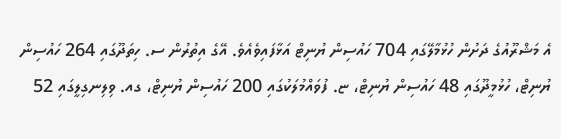އެ މަޝްރޫއުގެ ދަށުން ހުޅުމާލޭގައި 704 ހައުސިން ޔުނިޓް އަޅާފައިވެއެވެ. އޭގެ އިތުރުން ސ. ހިތަދޫގައި 264 ހައުސިން ޔުނިޓް، ހުޅުމީދޫގައި 48 ހައުސިން ޔުނިޓް، ޏ. ފުވައްމުލަކުގައި 200 ހައުސިން ޔުނިޓް، ގއ. ވިލިނގިލީގައި 52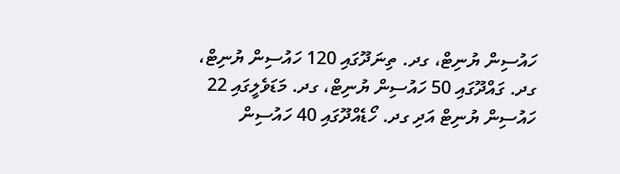ހައުސިން ޔުނިޓް، ގދ. ތިނަދޫގައި 120 ހައުސިން ޔުނިޓް، ގދ. ގައްދޫގައި 50 ހައުސިން ޔުނިޓް، ގދ. މަޑަވެލީގައި 22 ހައުސިން ޔުނިޓް އަދި ގދ. ހޯޑެއްދޫގައި 40 ހައުސިން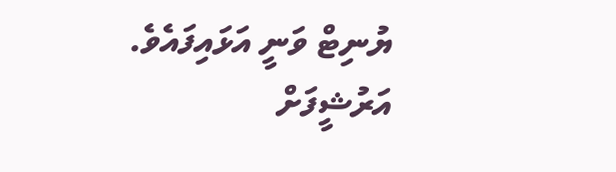ޔުނިޓް ވަނީ އަޅައިފައެވެ.
އަރުޝީފަށް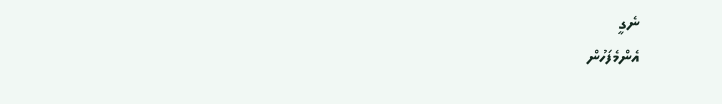ނެގީ
އެންމެފަހުން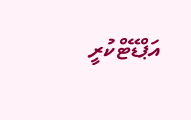އަޕްޑޭޓްކުރީ